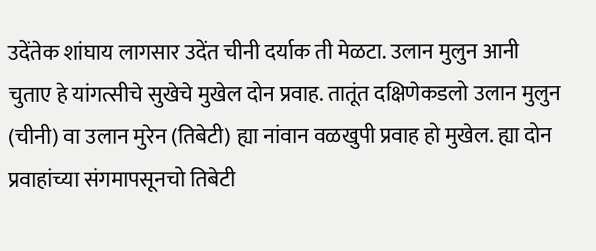उदेंतेक शांघाय लागसार उदेंत चीनी दर्याक ती मेळटा. उलान मुलुन आनी चुताए हे यांगत्सीचे सुखेचे मुखेल दोन प्रवाह. तातूंत दक्षिणेकडलो उलान मुलुन (चीनी) वा उलान मुरेन (तिबेटी) ह्या नांवान वळखुपी प्रवाह हो मुखेल. ह्या दोन प्रवाहांच्या संगमापसूनचो तिबेटी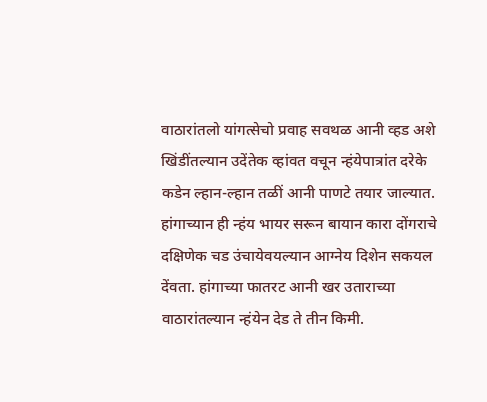वाठारांतलो यांगत्सेचो प्रवाह सवथळ आनी व्हड अशे खिंडींतल्यान उदेंतेक व्हांवत वचून न्हंयेपात्रांत दरेके कडेन ल्हान-ल्हान तळीं आनी पाणटे तयार जाल्यात. हांगाच्यान ही न्हंय भायर सरून बायान कारा दोंगराचे दक्षिणेक चड उंचायेवयल्यान आग्नेय दिशेन सकयल देंवता. हांगाच्या फातरट आनी खर उताराच्या वाठारांतल्यान न्हंयेन देड ते तीन किमी.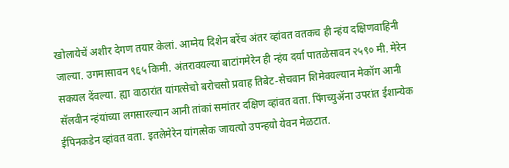खोलायेचें अशीर देगण तयार केलां. आग्नेय दिशेन बरेंच अंतर व्हांवत वतकच ही न्हंय दक्षिणवाहिनी जाल्या. उगमासावन ९६५ किमी. अंतरावयल्या बाटांगमेरेन ही न्हंय दर्या पातळेसावन २५९० मी. मेरेन सकयल देंवल्या. ह्या वाठारांत यांगत्सेचो बरोचसो प्रवाह तिबेट-सेचवान शिमेवयल्यान मेकॉग आनी सॅलवीन न्हंयांच्या लगसारल्यान आनी तांकां समांतर दक्षिण व्हांवत वता. पिंगच्युॲना उपरांत ईशान्येक ईपिनकडेन व्हांवत वता. इतलेमेरेन यांगत्सेक जायत्यो उपन्हयो येवन मेळटात.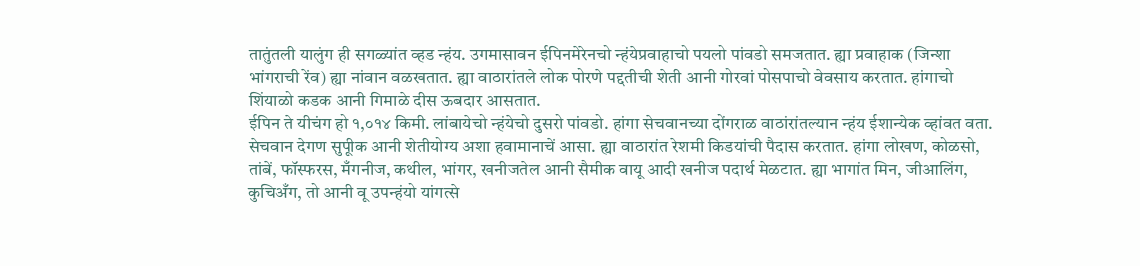तातुंतली यालुंग ही सगळ्यांत व्हड न्हंय. उगमासावन ईपिनमेरेनचो न्हंयेप्रवाहाचो पयलो पांवडो समजतात. ह्या प्रवाहाक (जिन्शा भांगराची रेंव) ह्या नांवान वळखतात. ह्या वाठारांतले लोक पोरणे पद्दतीची शेती आनी गोरवां पोसपाचो वेवसाय करतात. हांगाचो शिंयाळो कडक आनी गिमाळे दीस ऊबदार आसतात.
ईपिन ते यीचंग हो १,०१४ किमी. लांबायेचो न्हंयेचो दुसरो पांवडो. हांगा सेचवानच्या दोंगराळ वाठांरांतल्यान न्हंय ईशान्येक व्हांवत वता. सेचवान देगण सुपूीक आनी शेतीयोग्य अशा हवामानाचें आसा. ह्या वाठारांत रेशमी किडयांची पैदास करतात. हांगा लोखण, कोळसो, तांबें, फॉस्फरस, मँगनीज, कथील, भांगर, खनीजतेल आनी सैमीक वायू आदी खनीज पदार्थ मेळटात. ह्या भागांत मिन, जीआलिंग, कुचिअँग, तो आनी वू उपन्हंयो यांगत्से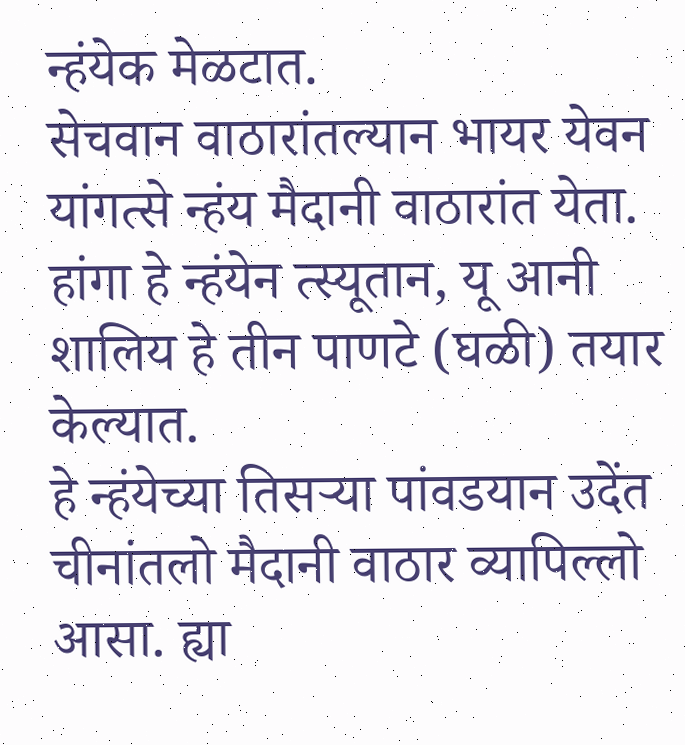न्हंयेक मेळटात.
सेचवान वाठारांतल्यान भायर येवन यांगत्से न्हंय मैदानी वाठारांत येता. हांगा हे न्हंयेन त्स्यूतान, यू आनी शालिय हे तीन पाणटे (घळी) तयार केल्यात.
हे न्हंयेच्या तिसऱ्या पांवडयान उदेंत चीनांतलो मैदानी वाठार व्यापिल्लो आसा. ह्या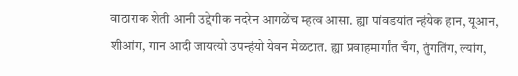वाठाराक शेती आनी उद्देगीक नदरेन आगळेंच म्हत्व आसा. ह्या पांवडयांत न्हंयेक हान, यूआन, शीआंग, गान आदी जायत्यो उपन्हंयो येवन मेळटात. ह्या प्रवाहमार्गांत चँग, तुंगतिंग, ल्यांग,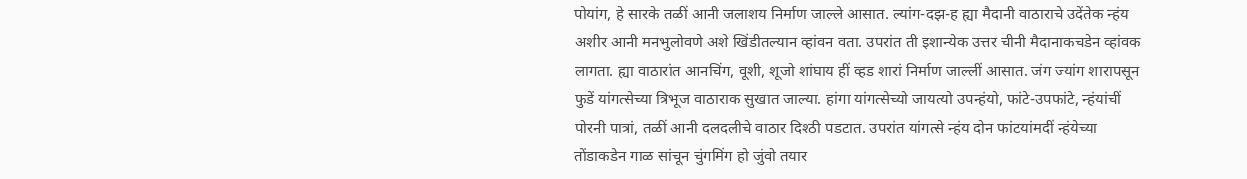पोयांग, हे सारके तळीं आनी जलाशय निर्माण जाल्ले आसात. ल्यांग-दझ-ह ह्या मैदानी वाठाराचे उदेंतेक न्हंय अशीर आनी मनभुलोवणे अशे खिंडीतल्यान व्हांवन वता. उपरांत ती इशान्येक उत्तर चीनी मैदानाकचडेन व्हांवक लागता. ह्या वाठारांत आनचिंग, वूशी, शूजो शांघाय हीं व्हड शारां निर्माण जाल्लीं आसात. जंग ज्यांग शारापसून फुडें यांगत्सेच्या त्रिभूज वाठाराक सुखात जाल्या. हांगा यांगत्सेच्यो जायत्यो उपन्हंयो, फांटे-उपफांटे, न्हंयांचीं पोरनी पात्रां, तळीं आनी दलदलीचे वाठार दिश्ठी पडटात. उपरांत यांगत्से न्हंय दोन फांटयांमदीं न्हंयेच्या तोंडाकडेन गाळ सांचून चुंगमिंग हो जुंवो तयार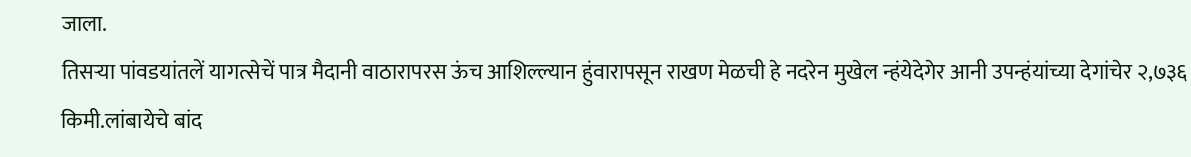जाला.
तिसऱ्या पांवडयांतलें यागत्सेचें पात्र मैदानी वाठारापरस ऊंच आशिल्ल्यान हुंवारापसून राखण मेळची हे नदरेन मुखेल न्हंयेदेगेर आनी उपन्हंयांच्या देगांचेर २,७३६ किमी.लांबायेचे बांद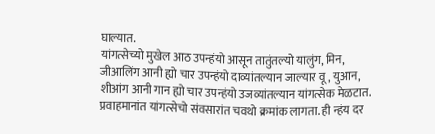घाल्यात.
यांगत्सेच्यो मुखेल आठ उपन्हंयो आसून तातुंतल्यो यालुंग, मिन, जीआलिंग आनी ह्यो चार उपन्हंयो दाव्यांतल्यान जाल्यार वू, युआन, शीआंग आनी गान ह्यो चार उपन्हंयो उजव्यांतल्यान यांगत्सेक मेळटात.
प्रवाहमानांत यांगत्सेचो संवसारांत चवथो क्रमांक लागता. ही न्हंय दर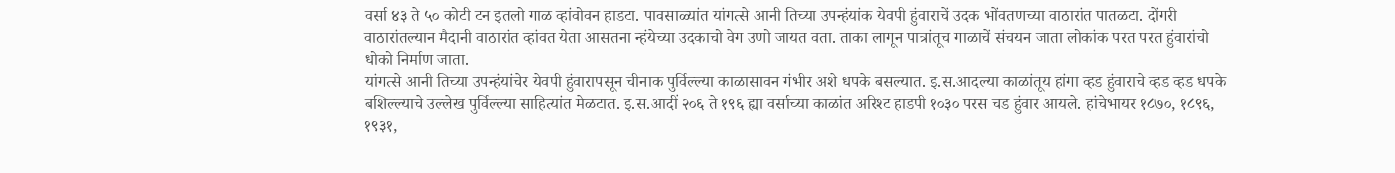वर्सा ४३ ते ५० कोटी टन इतलो गाळ व्हांवोवन हाडटा. पावसाळ्यांत यांगत्से आनी तिच्या उपन्हंयांक येवपी हुंवाराचें उदक भोंवतणच्या वाठारांत पातळटा. दोंगरी वाठारांतल्यान मैदानी वाठारांत व्हांवत येता आसतना न्हंयेच्या उदकाचो वेग उणो जायत वता. ताका लागून पात्रांतूच गाळाचें संचयन जाता लोकांक परत परत हुंवारांचो धोको निर्माण जाता.
यांगत्से आनी तिच्या उपन्हंयांचेर येवपी हुंवारापसून चीनाक पुर्विल्ल्या काळासावन गंभीर अशे धपके बसल्यात. इ.स.आदल्या काळांतूय हांगा व्हड हुंवाराचे व्हड व्हड धपके बशिल्ल्याचे उल्लेख पुर्विल्ल्या साहित्यांत मेळटात. इ.स.आदीं २०६ ते १९६ ह्या वर्साच्या काळांत अरिश्ट हाडपी १०३० परस चड हुंवार आयले. हांचेभायर १८७०, १८९६, १९३१,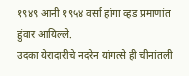१९४९ आनी १९५४ वर्सा हांगा व्हड प्रमाणांत हुंवार आयिल्ले.
उदका येरादारीचे नदरेन यांगत्से ही चीनांतली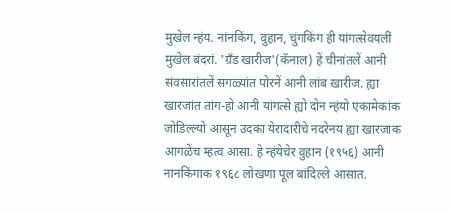मुखेल न्हंय. नांनकिंग, वुहान, चुंगकिंग ही यांगत्सेवयलीं मुखेल बंदरां. 'ग्रँड खारीज'(कॅनाल) हें चीनांतलें आनी संवसारांतलें सगळ्यांत पोरनें आनी लांब खारीज. ह्या खारजांत तांग-हो आनी यांगत्से ह्यो दोन न्हंयो एकामेकांक जोडिल्ल्यो आसून उदका येरादारीचे नदरेनय ह्या खारजाक आगळेंच म्हत्व आसा. हे न्हंयेचेर वुहान (१९५६) आनी नानकिंगाक १९६८ लोखणा पूल बांदिल्ले आसात.